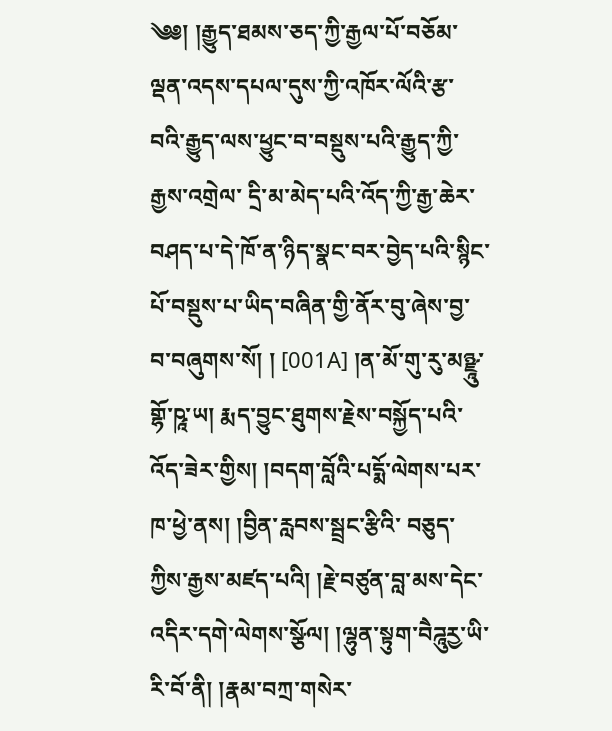༄༅། །རྒྱུད་ཐམས་ཅད་ཀྱི་རྒྱལ་པོ་བཅོམ་ལྡན་འདས་དཔལ་དུས་ཀྱི་འཁོར་ལོའི་རྩ་བའི་རྒྱུད་ལས་ཕྱུང་བ་བསྡུས་པའི་རྒྱུད་ཀྱི་རྒྱས་འགྲེལ་ དྲི་མ་མེད་པའི་འོད་ཀྱི་རྒྱ་ཆེར་བཤད་པ་དེ་ཁོ་ན་ཉིད་སྣང་བར་བྱེད་པའི་སྙིང་པོ་བསྡུས་པ་ཡིད་བཞིན་གྱི་ནོར་བུ་ཞེས་བྱ་བ་བཞུགས་སོ། ། [001A] །ན་མོ་གུ་རུ་མཉྫཱུ་གྷོ་ཥཱ་ཡ། རྨད་བྱུང་ཐུགས་རྗེས་བསྐྱོད་པའི་འོད་ཟེར་གྱིས། །བདག་བློའི་པདྨོ་ལེགས་པར་ཁ་ཕྱེ་ནས། །བྱིན་རླབས་སྦྲང་རྩིའི་ བཅུད་ཀྱིས་རྒྱས་མཛད་པའི། །རྗེ་བཙུན་བླ་མས་དེང་འདིར་དགེ་ལེགས་སྩོལ། །ལྷུན་སྟུག་བཻཌཱུརྱ་ཡི་རི་བོ་ནི། །རྣམ་བཀྲ་གསེར་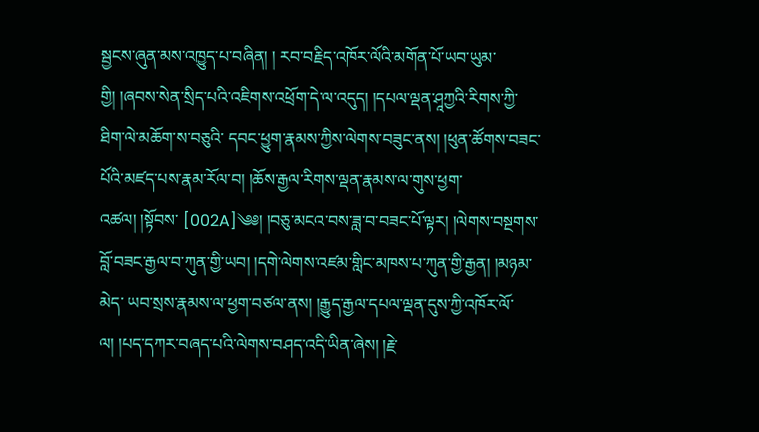སྦྱངས་ཞུན་མས་འཁྱུད་པ་བཞིན། ། རབ་བརྗིད་འཁོར་ལོའི་མགོན་པོ་ཡབ་ཡུམ་གྱི། །ཞབས་སེན་སྲིད་པའི་འཇིགས་འཕྲོག་དེ་ལ་འདུད། །དཔལ་ལྡན་ཤཱཀྱའི་རིགས་ཀྱི་ཐིག་ལེ་མཆོག་ས་བཅུའི་ དབང་ཕྱུག་རྣམས་ཀྱིས་ལེགས་བཟུང་ནས། །ཕུན་ཚོགས་བཟང་པོའི་མཛད་པས་རྣམ་རོལ་བ། །ཆོས་རྒྱལ་རིགས་ལྡན་རྣམས་ལ་གུས་ཕྱག་འཚལ། །སྟོབས་ [002A]༄༅། །བཅུ་མངའ་བས་ཟླ་བ་བཟང་པོ་ལྟར། །ལེགས་བསྔགས་བློ་བཟང་རྒྱལ་བ་ཀུན་གྱི་ཡབ། །དགེ་ལེགས་འཛམ་གླིང་མཁས་པ་ཀུན་གྱི་རྒྱན། །མཉམ་མེད་ ཡབ་སྲས་རྣམས་ལ་ཕྱག་བཙལ་ནས། །རྒྱུད་རྒྱལ་དཔལ་ལྡན་དུས་ཀྱི་འཁོར་ལོ་ལ། །པད་དཀར་བཞད་པའི་ལེགས་བཤད་འདི་ཡིན་ཞེས། །རྗེ་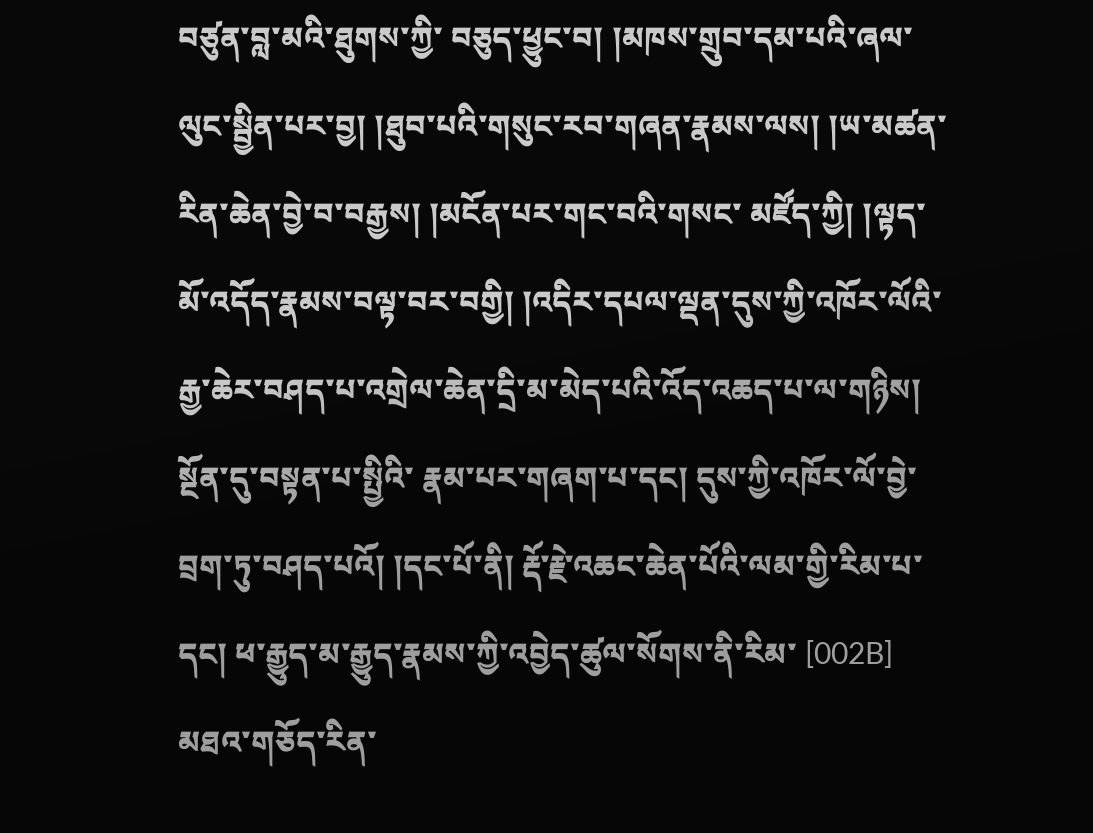བཙུན་བླ་མའི་ཐུགས་ཀྱི་ བཅུད་ཕྱུང་བ། །མཁས་གྲུབ་དམ་པའི་ཞལ་ལུང་སྦྱིན་པར་བྱ། །ཐུབ་པའི་གསུང་རབ་གཞན་རྣམས་ལས། །ཡ་མཚན་རིན་ཆེན་བྱེ་བ་བརྒྱས། །མངོན་པར་གང་བའི་གསང་ མཛོད་ཀྱི། །ལྟད་མོ་འདོད་རྣམས་བལྟ་བར་བགྱི། །འདིར་དཔལ་ལྡན་དུས་ཀྱི་འཁོར་ལོའི་རྒྱ་ཆེར་བཤད་པ་འགྲེལ་ཆེན་དྲི་མ་མེད་པའི་འོད་འཆད་པ་ལ་གཉིས། སྔོན་དུ་བསྟན་པ་སྤྱིའི་ རྣམ་པར་གཞག་པ་དང། དུས་ཀྱི་འཁོར་ལོ་བྱེ་བྲག་ཏུ་བཤད་པའོ། །དང་པོ་ནི། རྡོ་རྗེ་འཆང་ཆེན་པོའི་ལམ་གྱི་རིམ་པ་དང། ཕ་རྒྱུད་མ་རྒྱུད་རྣམས་ཀྱི་འབྱེད་ཚུལ་སོགས་ནི་རིམ་ [002B] མཐའ་གཅོད་རིན་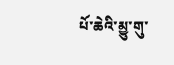པོ་ཆེའི་མྱུ་གུ་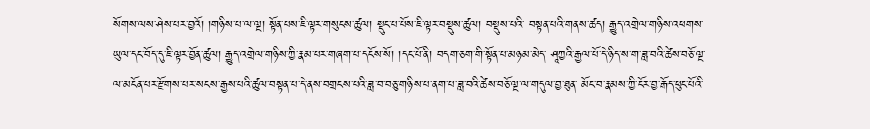སོགས་ལས་ཤེས་པར་བྱའོ། །གཉིས་པ་ལ་ལྔ། སྟོན་པས་ཇི་ལྟར་གསུངས་ཚུལ། སྡུང་པ་པོས་ཇི་ལྟར་བསྡུས་ཚུལ། བསྡུས་པའི་ བསྟན་པའི་གནས་ཚད། རྒྱུད་འགྲེལ་གཉིས་འཕགས་ཡུལ་དང་བོད་དུ་ཇི་ལྟར་བྱོན་ཚུལ། རྒྱུད་འགྲེལ་གཉིས་ཀྱི་རྣམ་པར་གཞག་པ་དངོས་སོ། །དང་པོ་ནི། བདག་ཅག་གི་སྟོན་པ་མཉམ་མེད་ ཤཱཀྱའི་རྒྱལ་པོ་དེ་ཉིད་ས་ག་ཟླ་བའི་ཚེས་བཅོ་ལྔ་ལ་མངོན་པར་རྫོགས་པར་སངས་རྒྱས་པའི་ཚུལ་བསྟན་པ་དེ་ནས་བགྲངས་པའི་ཟླ་བ་བཅུ་གཉིས་པ་ནག་པ་ཟླ་བའི་ཚེས་བཅོ་ལྔ་ལ་གདུལ་བྱ་ཐུན་ མོང་བ་རྣམས་ཀྱི་ངོར་བྱ་རྒོད་ཕུང་པོའི་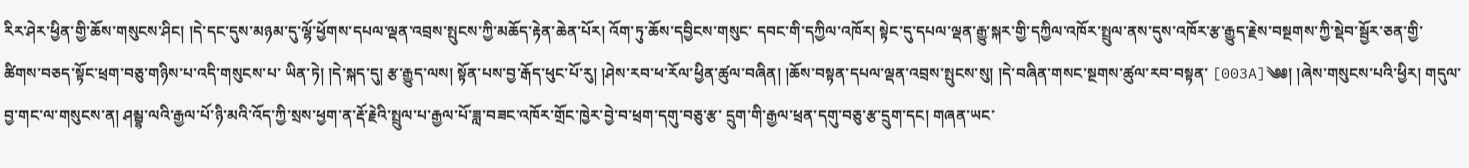རིར་ཤེར་ཕྱིན་གྱི་ཆོས་གསུངས་ཤིང། །དེ་དང་དུས་མཉམ་དུ་ལྷོ་ཕྱོགས་དཔལ་ལྡན་འབྲས་སྤུངས་ཀྱི་མཆོད་རྟེན་ཆེན་པོར། འོག་ཏུ་ཆོས་དབྱིངས་གསུང་ དབང་གི་དཀྱིལ་འཁོར། སྟེང་དུ་དཔལ་ལྡན་རྒྱུ་སྐར་གྱི་དཀྱིལ་འཁོར་སྤྲུལ་ནས་དུས་འཁོར་རྩ་རྒྱུད་རྗེས་བསྔགས་ཀྱི་སྡེབ་སྦྱོར་ཅན་གྱི་ཚིགས་བཅད་སྟོང་ཕྲག་བཅུ་གཉིས་པ་འདི་གསུངས་པ་ ཡིན་ཏེ། །དེ་སྐད་དུ། རྩ་རྒྱུད་ལས། སྟོན་པས་བྱ་རྒོད་ཕུང་པོ་རུ། །ཤེས་རབ་ཕ་རོལ་ཕྱིན་ཚུལ་བཞིན། །ཆོས་བསྟན་དཔལ་ལྡན་འབྲས་སྤུངས་སུ། །དེ་བཞིན་གསང་སྔགས་ཚུལ་རབ་བསྟན་ [003A]༄༅། །ཞེས་གསུངས་པའི་ཕྱིར། གདུལ་བྱ་གང་ལ་གསུངས་ན། ཤམྦྷ་ལའི་རྒྱལ་པོ་ཉི་མའི་འོད་ཀྱི་སྲས་ཕྱག་ན་རྡོ་རྗེའི་སྤྲུལ་པ་རྒྱལ་པོ་ཟླ་བཟང་འཁོར་གྲོང་ཁྱེར་བྱེ་བ་ཕྲག་དགུ་བཅུ་རྩ་ དྲུག་གི་རྒྱལ་ཕྲན་དགུ་བཅུ་རྩ་དྲུག་དང། གཞན་ཡང་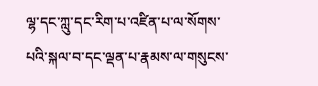ལྷ་དང་ཀླུ་དང་རིག་པ་འཛིན་པ་ལ་སོགས་པའི་སྐལ་བ་དང་ལྡན་པ་རྣམས་ལ་གསུངས་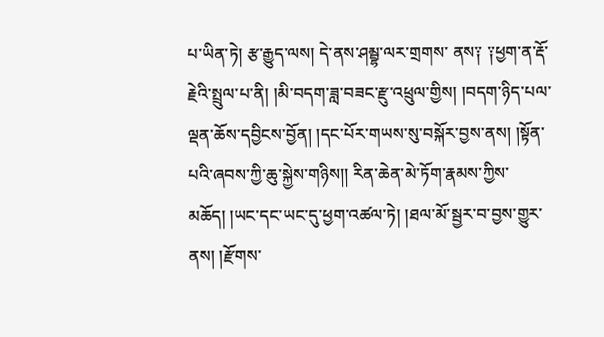པ་ཡིན་ཏེ། རྩ་རྒྱུད་ལས། དེ་ནས་ཤམྦྷ་ལར་གྲགས་ ནས༑ ༑ཕྱག་ན་རྡོ་རྗེའི་སྤྲུལ་པ་ནི། །མི་བདག་ཟླ་བཟང་རྫུ་འཕྲུལ་གྱིས། །བདག་ཉིད་པལ་ལྡན་ཆོས་དབྱིངས་བྱོན། །དང་པོར་གཡས་སུ་བསྐོར་བྱས་ནས། །སྟོན་པའི་ཞབས་ཀྱི་ཆུ་སྐྱེས་གཉིས།། རིན་ཆེན་མེ་ཏོག་རྣམས་ཀྱིས་མཆོད། །ཡང་དང་ཡང་དུ་ཕྱག་འཚལ་ཏེ། །ཐལ་མོ་སྦྱར་བ་བྱས་གྱུར་ནས། །རྫོགས་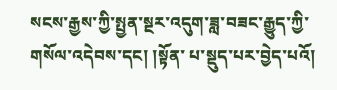སངས་རྒྱས་ཀྱི་སྤྱན་སྔར་འདུག་ཟླ་བཟང་རྒྱུད་ཀྱི་གསོལ་འདེབས་དང། །སྟོན་ པ་སྡུད་པར་བྱེད་པའོ།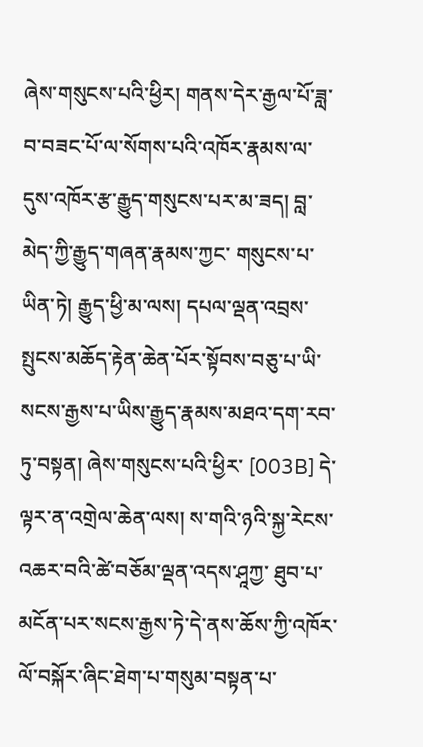ཞེས་གསུངས་པའི་ཕྱིར། གནས་དེར་རྒྱལ་པོ་ཟླ་བ་བཟང་པོ་ལ་སོགས་པའི་འཁོར་རྣམས་ལ་དུས་འཁོར་རྩ་རྒྱུད་གསུངས་པར་མ་ཟད། བླ་མེད་ཀྱི་རྒྱུད་གཞན་རྣམས་ཀྱང་ གསུངས་པ་ཡིན་ཏེ། རྒྱུད་ཕྱི་མ་ལས། དཔལ་ལྡན་འབྲས་སྤུངས་མཆོད་རྟེན་ཆེན་པོར་སྟོབས་བཅུ་པ་ཡི་སངས་རྒྱས་པ་ཡིས་རྒྱུད་རྣམས་མཐའ་དག་རབ་ཏུ་བསྟན། ཞེས་གསུངས་པའི་ཕྱིར་ [003B] དེ་ལྟར་ན་འགྲེལ་ཆེན་ལས། ས་གའི་ཉའི་སྐྱ་རེངས་འཆར་བའི་ཚེ་བཅོམ་ལྡན་འདས་ཤཱཀྱ་ ཐུབ་པ་མངོན་པར་སངས་རྒྱས་ཏེ་དེ་ནས་ཆོས་ཀྱི་འཁོར་ལོ་བསྐོར་ཞིང་ཐེག་པ་གསུམ་བསྟན་པ་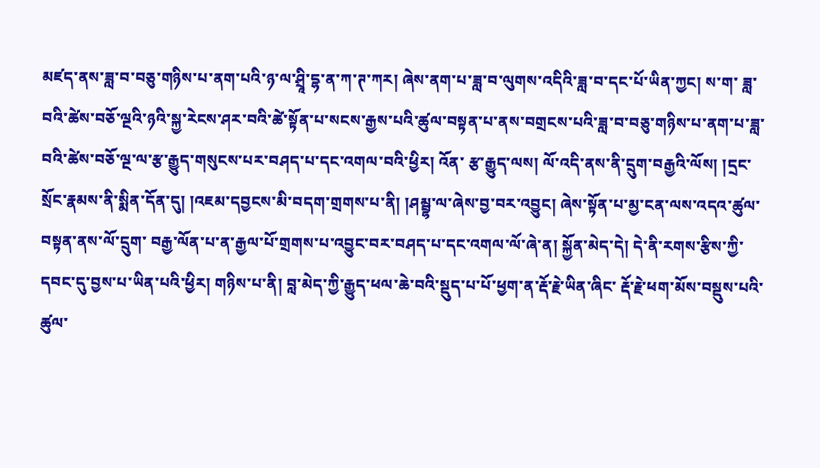མཛད་ནས་ཟླ་བ་བཅུ་གཉིས་པ་ནག་པའི་ཉ་ལ་ཤྲཱི་དྷ་ན་ཀ་ཊ་ཀར། ཞེས་ནག་པ་ཟླ་བ་ལུགས་འདིའི་ཟླ་བ་དང་པོ་ཡིན་ཀྱང། ས་ག་ ཟླ་བའི་ཚེས་བཅོ་ལྔའི་ཉའི་སྐྱ་རེངས་ཤར་བའི་ཚེ་སྟོན་པ་སངས་རྒྱས་པའི་ཚུལ་བསྟན་པ་ནས་བགྲངས་པའི་ཟླ་བ་བཅུ་གཉིས་པ་ནག་པ་ཟླ་བའི་ཚེས་བཅོ་ལྔ་ལ་རྩ་རྒྱུད་གསུངས་པར་བཤད་པ་དང་འགལ་བའི་ཕྱིར། འོན་ རྩ་རྒྱུད་ལས། ལོ་འདི་ནས་ནི་དྲུག་བརྒྱའི་ལོས། །དྲང་སྲོང་རྣམས་ནི་སྨིན་དོན་དུ། །འཇམ་དབྱངས་མི་བདག་གྲགས་པ་ནི། །ཤམྦྷ་ལ་ཞེས་བྱ་བར་འབྱུང། ཞེས་སྟོན་པ་མྱ་ངན་ལས་འདའ་ཚུལ་བསྟན་ནས་ལོ་དྲུག་ བརྒྱ་ལོན་པ་ན་རྒྱལ་པོ་གྲགས་པ་འབྱུང་བར་བཤད་པ་དང་འགལ་ལོ་ཞེ་ན། སྐྱོན་མེད་དེ། དེ་ནི་རགས་རྩིས་ཀྱི་དབང་དུ་བྱས་པ་ཡིན་པའི་ཕྱིར། གཉིས་པ་ནི། བླ་མེད་ཀྱི་རྒྱུད་ཕལ་ཆེ་བའི་སྡུད་པ་པོ་ཕྱག་ན་རྡོ་རྗེ་ཡིན་ཞིང་ རྡོ་རྗེ་ཕག་མོས་བསྡུས་པའི་ཚུལ་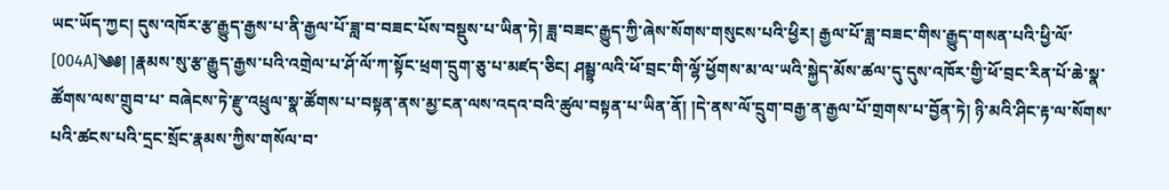ཡང་ཡོད་ཀྱང། དུས་འཁོར་རྩ་རྒྱུད་རྒྱས་པ་ནི་རྒྱལ་པོ་ཟླ་བ་བཟང་པོས་བསྡུས་པ་ཡིན་ཏེ། ཟླ་བཟང་རྒྱུད་ཀྱི་ཞེས་སོགས་གསུངས་པའི་ཕྱིར། རྒྱལ་པོ་ཟླ་བཟང་གིས་རྒྱུད་གསན་པའི་ཕྱི་ལོ་ [004A]༄༅། །རྣམས་སུ་རྩ་རྒྱུད་རྒྱས་པའི་འགྲེལ་པ་ཤོ་ལོ་ཀ་སྟོང་ཕྲག་དྲུག་ཅུ་པ་མཛད་ཅིང། ཤམྦྷ་ལའི་ཕོ་བྲང་གི་ལྷོ་ཕྱོགས་མ་ལ་ཡའི་སྐྱེད་མོས་ཚལ་དུ་དུས་འཁོར་གྱི་ཕོ་བྲང་རིན་པོ་ཆེ་སྣ་ཚོགས་ལས་གྲུབ་པ་ བཞེངས་ཏེ་རྫུ་འཕྲུལ་སྣ་ཚོགས་པ་བསྟན་ནས་མྱ་ངན་ལས་འདའ་བའི་ཚུལ་བསྟན་པ་ཡིན་ནོ། །དེ་ནས་ལོ་དྲུག་བརྒྱ་ན་རྒྱལ་པོ་གྲགས་པ་བྱོན་ཏེ། ཉི་མའི་ཤིང་རྟ་ལ་སོགས་པའི་ཚངས་པའི་དྲང་སྲོང་རྣམས་ཀྱིས་གསོལ་བ་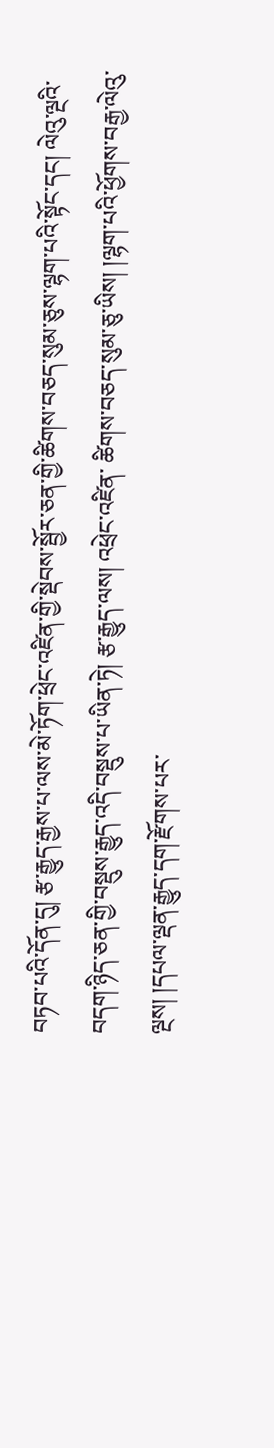བཏབ་པའི་དོན་དུ། རྩ་རྒྱུད་རྒྱས་པ་ལས་མེ་ཏོག་ཕྲེང་འཛིན་གྱི་སྡེབས་སྦྱོར་ཅན་གྱི་ཚིགས་བཅད་སུམ་ཅུས་ལྷག་པའི་སྟོང་དང། ལེའུ་ལྔའི་བདག་ཉིད་ཅན་གྱི་བསྡུས་རྒྱུད་འདི་བསྡུས་པ་ཡིན་ཏེ། རྩ་རྒྱུད་ལས། འཕྲེང་འཛིན་ ཚིགས་བཅད་སུམ་ཅུ་ཡིས། །ལྷག་པའི་ཕྱོགས་བརྒྱ་ལེའུ་ལྔས། །དཔལ་ལྡན་རྒྱུད་དག་རྫོགས་པར་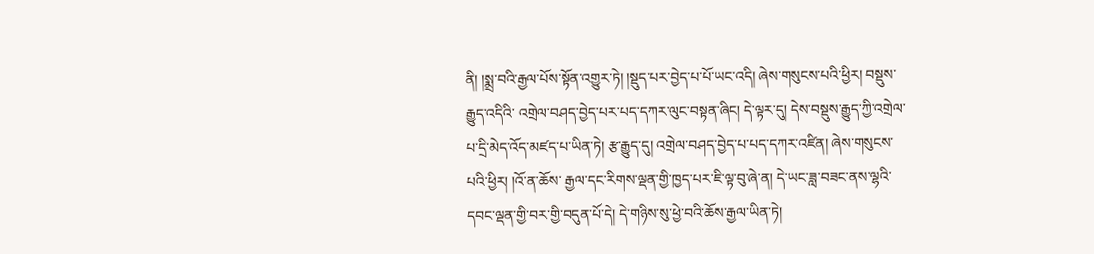ནི། །སྨྲ་བའི་རྒྱལ་པོས་སྟོན་འགྱུར་ཏེ། །སྡུད་པར་བྱེད་པ་པོ་ཡང་འདི། ཞེས་གསུངས་པའི་ཕྱིར། བསྡུས་རྒྱུད་འདིའི་ འགྲེལ་བཤད་བྱེད་པར་པད་དཀར་ལུང་བསྟན་ཞིང། དེ་ལྟར་དུ། དེས་བསྡུས་རྒྱུད་ཀྱི་འགྲེལ་པ་དྲི་མེད་འོད་མཛད་པ་ཡིན་ཏེ། རྩ་རྒྱུད་དུ། འགྲེལ་བཤད་བྱེད་པ་པད་དཀར་འཛིན། ཞེས་གསུངས་པའི་ཕྱིར། །འོ་ན་ཆོས་ རྒྱལ་དང་རིགས་ལྡན་གྱི་ཁྱད་པར་ཇི་ལྟ་བུ་ཞེ་ན། དེ་ཡང་ཟླ་བཟང་ནས་ལྷའི་དབང་ལྡན་གྱི་བར་གྱི་བདུན་པོ་དེ། དེ་གཉིས་སུ་ཕྱེ་བའི་ཆོས་རྒྱལ་ཡིན་ཏེ།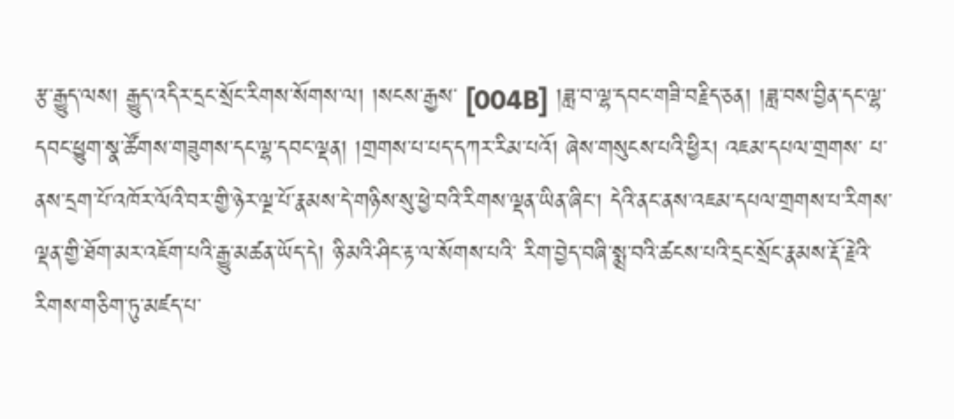རྩ་རྒྱུད་ལས། རྒྱུད་འདིར་དྲང་སྲོང་རིགས་སོགས་ལ། །སངས་རྒྱས་ [004B] །ཟླ་བ་ལྷ་དབང་གཟི་བརྗིད་ཅན། །ཟླ་བས་བྱིན་དང་ལྷ་དབང་ཕྱུག་སྣ་ཚོགས་གཟུགས་དང་ལྷ་དབང་ལྡན། །གྲགས་པ་པད་དཀར་རིམ་པའོ། ཞེས་གསུངས་པའི་ཕྱིར། འཇམ་དཔལ་གྲགས་ པ་ནས་དྲག་པོ་འཁོར་ལོའི་བར་གྱི་ཉེར་ལྔ་པོ་རྣམས་དེ་གཉིས་སུ་ཕྱེ་བའི་རིགས་ལྡན་ཡིན་ཞིང། དེའི་ནང་ནས་འཇམ་དཔལ་གྲགས་པ་རིགས་ལྡན་གྱི་ཐོག་མར་འཇོག་པའི་རྒྱུ་མཚན་ཡོད་དེ། ཉི་མའི་ཤིང་རྟ་ལ་སོགས་པའི་ རིག་བྱེད་བཞི་སྨྲ་བའི་ཚངས་པའི་དྲང་སྲོང་རྣམས་རྡོ་རྗེའི་རིགས་གཅིག་ཏུ་མཛད་པ་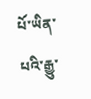པོ་ཡིན་པའི་རྒྱུ་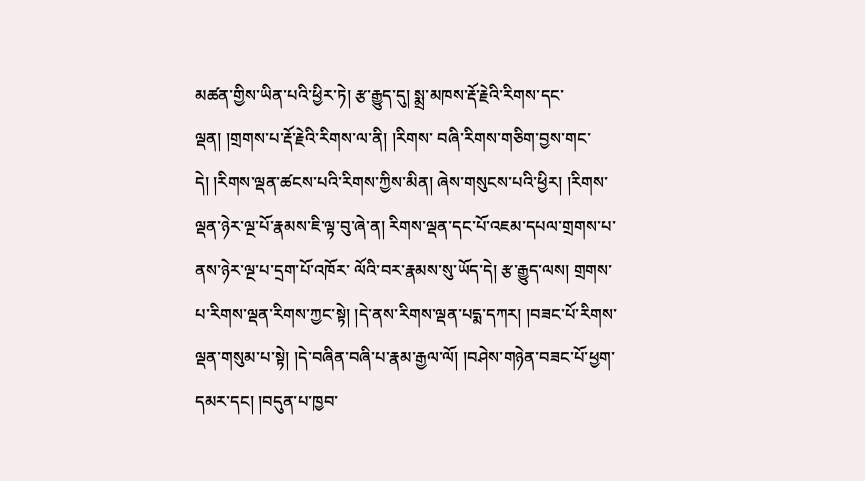མཚན་གྱིས་ཡིན་པའི་ཕྱིར་ཏེ། རྩ་རྒྱུད་དུ། སྨྲ་མཁས་རྡོ་རྗེའི་རིགས་དང་ལྡན། །གྲགས་པ་རྡོ་རྗེའི་རིགས་ལ་ནི། །རིགས་ བཞི་རིགས་གཅིག་བྱས་གང་དེ། །རིགས་ལྡན་ཚངས་པའི་རིགས་ཀྱིས་མིན། ཞེས་གསུངས་པའི་ཕྱིར། །རིགས་ལྡན་ཉེར་ལྔ་པོ་རྣམས་ཇི་ལྟ་བུ་ཞེ་ན། རིགས་ལྡན་དང་པོ་འཇམ་དཔལ་གྲགས་པ་ནས་ཉེར་ལྔ་པ་དྲག་པོ་འཁོར་ ལོའི་བར་རྣམས་སུ་ཡོད་དེ། རྩ་རྒྱུད་ལས། གྲགས་པ་རིགས་ལྡན་རིགས་ཀྱང་སྟེ། །དེ་ནས་རིགས་ལྡན་པདྨ་དཀར། །བཟང་པོ་རིགས་ལྡན་གསུམ་པ་སྟེ། །དེ་བཞིན་བཞི་པ་རྣམ་རྒྱལ་ལོ། །བཤེས་གཉེན་བཟང་པོ་ཕྱག་ དམར་དང། །བདུན་པ་ཁྱབ་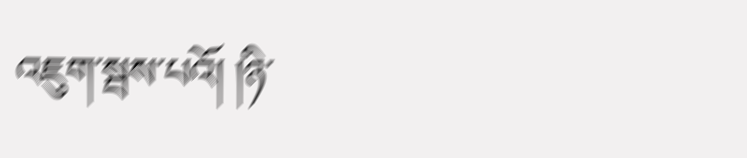འཇུག་སྦས་པའོ། །ཉི་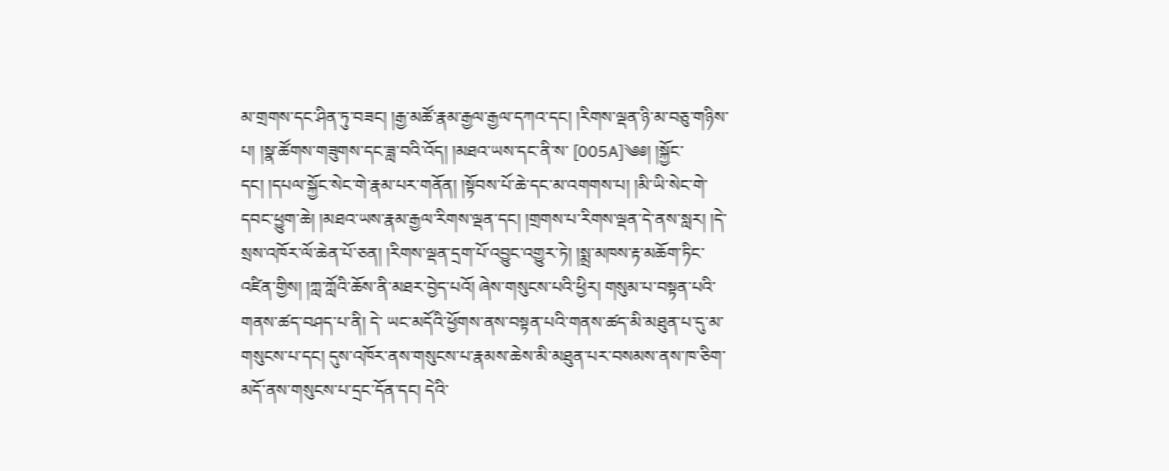མ་གྲགས་དང་ཤིན་ཏུ་བཟང། །རྒྱ་མཚོ་རྣམ་རྒྱལ་རྒྱལ་དཀའ་དང། །རིགས་ལྡན་ཉི་མ་བཅུ་གཉིས་པ། །སྣ་ཚོགས་གཟུགས་དང་ཟླ་བའི་འོད། །མཐའ་ཡས་དང་ནི་ས་ [005A]༄༅། །སྐྱོང་དང། །དཔལ་སྐྱོང་སེང་གེ་རྣམ་པར་གནོན། །སྟོབས་པོ་ཆེ་དང་མ་འགགས་པ། །མི་ཡི་སེང་གེ་དབང་ཕྱུག་ཆེ། །མཐའ་ཡས་རྣམ་རྒྱལ་རིགས་ལྡན་དང། །གྲགས་པ་རིགས་ལྡན་དེ་ནས་སླར། །དེ་ སྲས་འཁོར་ལོ་ཆེན་པོ་ཅན། །རིགས་ལྡན་དྲག་པོ་འབྱུང་འགྱུར་ཏེ། །སྨྲ་མཁས་རྟ་མཆོག་ཏིང་འཛིན་གྱིས། །ཀླ་ཀློའི་ཆོས་ནི་མཐར་བྱེད་པའོ། ཞེས་གསུངས་པའི་ཕྱིར། གསུམ་པ་བསྟན་པའི་གནས་ཚད་བཤད་པ་ནི། དེ་ ཡང་མདོའི་ཕྱོགས་ནས་བསྟན་པའི་གནས་ཚད་མི་མཐུན་པ་དུ་མ་གསུངས་པ་དང། དུས་འཁོར་ནས་གསུངས་པ་རྣམས་ཆེས་མི་མཐུན་པར་བསམས་ནས་ཁ་ཅིག་མདོ་ནས་གསུངས་པ་དྲང་དོན་དང། དེའི་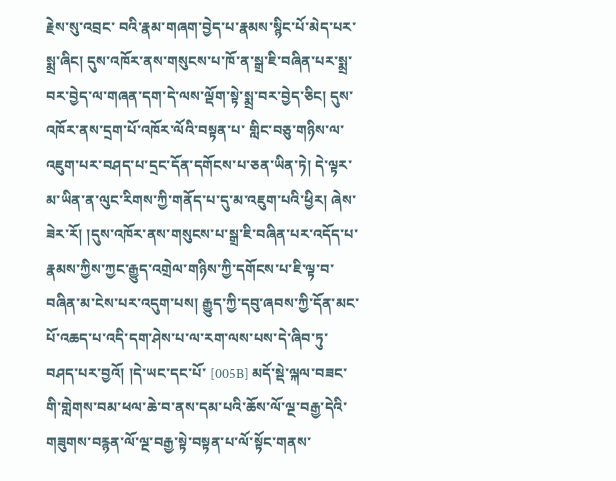རྗེས་སུ་འབྲང་ བའི་རྣམ་གཞག་བྱེད་པ་རྣམས་སྙིང་པོ་མེད་པར་སྨྲ་ཞིང། དུས་འཁོར་ནས་གསུངས་པ་ཁོ་ན་སྒྲ་ཇི་བཞིན་པར་སྨྲ་བར་བྱེད་ལ་གཞན་དག་དེ་ལས་ལྡོག་སྟེ་སྨྲ་བར་བྱེད་ཅིང། དུས་འཁོར་ནས་དྲག་པོ་འཁོར་ལོའི་བསྟན་པ་ གླིང་བཅུ་གཉིས་ལ་འཇུག་པར་བཤད་པ་དྲང་དོན་དགོངས་པ་ཅན་ཡིན་ཏེ། དེ་ལྟར་མ་ཡིན་ན་ལུང་རིགས་ཀྱི་གནོད་པ་དུ་མ་འཇུག་པའི་ཕྱིར། ཞེས་ཟེར་རོ། །དུས་འཁོར་ནས་གསུངས་པ་སྒྲ་ཇི་བཞིན་པར་འདོད་པ་ རྣམས་ཀྱིས་ཀྱང་རྒྱུད་འགྲེལ་གཉིས་ཀྱི་དགོངས་པ་ཇི་ལྟ་བ་བཞིན་མ་ངེས་པར་འདུག་པས། རྒྱུད་ཀྱི་དབུ་ཞབས་ཀྱི་དོན་མང་པོ་འཆད་པ་འདི་དག་ཤེས་པ་ལ་རག་ལས་པས་དེ་ཞིབ་ཏུ་བཤད་པར་བྱའོ། །དེ་ཡང་དང་པོ་ [005B] མདོ་སྡེ་ལྐལ་བཟང་གི་གླེགས་བམ་ཕལ་ཆེ་བ་ནས་དམ་པའི་ཆོས་ལོ་ལྔ་བརྒྱ་དེའི་གཟུགས་བརྙན་ལོ་ལྔ་བརྒྱ་སྟེ་བསྟན་པ་ལོ་སྟོང་གནས་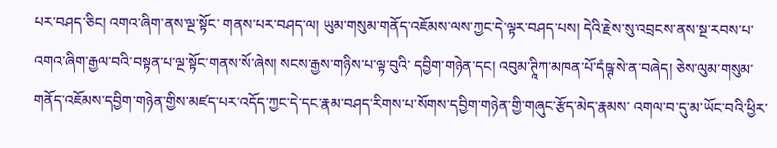པར་བཤད་ཅིང། འགའ་ཞིག་ནས་ལྔ་སྟོང་ གནས་པར་བཤད་ལ། ཡུམ་གསུམ་གནོད་འཇོམས་ལས་ཀྱང་དེ་ལྟར་བཤད་པས། དེའི་རྗེས་སུ་འབྲངས་ནས་སྔ་རབས་པ་འགའ་ཞིག་རྒྱལ་བའི་བསྟན་པ་ལྔ་སྟོང་གནས་སོ་ཞེས། སངས་རྒྱས་གཉིས་པ་ལྟ་བུའི་ དབྱིག་གཉེན་དང། འབུམ་ཊཱིཀ་མཁན་པོ་དཾཥྚ་སེ་ན་བཞེད། ཅེས་ལུམ་གསུམ་གནོད་འཇོམས་དབྱིག་གཉེན་གྱིས་མཛད་པར་འདོད་ཀྱང་དེ་དང་རྣམ་བཤད་རིགས་པ་སོགས་དབྱིག་གཉེན་གྱི་གཞུང་རྩོད་མེད་རྣམས་ འགལ་བ་དུ་མ་ཡོང་བའི་ཕྱིར་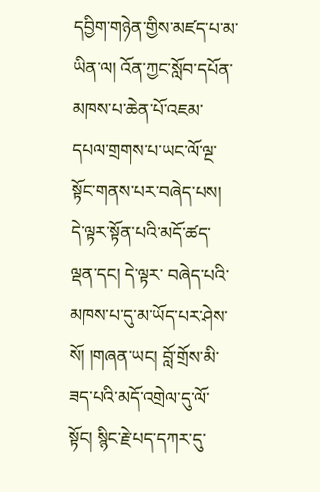དབྱིག་གཉེན་གྱིས་མཛད་པ་མ་ཡིན་ལ། འོན་ཀྱང་སློབ་དཔོན་མཁས་པ་ཆེན་པོ་འཇམ་དཔལ་གྲགས་པ་ཡང་ལོ་ལྔ་སྟོང་གནས་པར་བཞེད་པས། དེ་ལྟར་སྟོན་པའི་མདོ་ཚད་ལྡན་དང། དེ་ལྟར་ བཞེད་པའི་མཁས་པ་དུ་མ་ཡོད་པར་ཤེས་སོ། །གཞན་ཡང། བློ་གྲོས་མི་ཟད་པའི་མདོ་འགྲེལ་དུ་ལོ་སྟོང། སྙིང་རྗེ་པད་དཀར་དུ་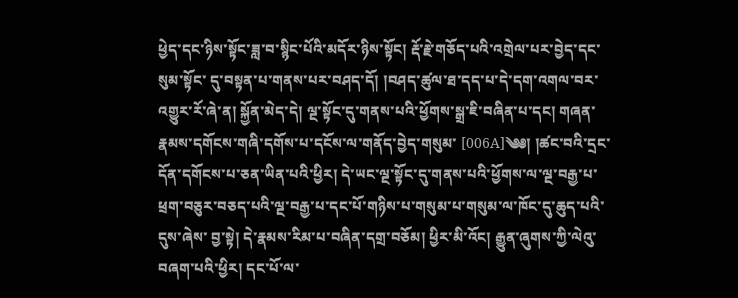ཕྱེད་དང་ཉིས་སྟོང་ཟླ་བ་སྙིང་པོའི་མདོར་ཉིས་སྟོང། རྡོ་རྗེ་གཅོད་པའི་འགྲེལ་པར་བྱེད་དང་སུམ་སྟོང་ དུ་བསྟན་པ་གནས་པར་བཤད་དོ། །བཤད་ཚུལ་ཐ་དད་པ་དེ་དག་འགལ་བར་འགྱུར་རོ་ཞེ་ན། སྐྱོན་མེད་དེ། ལྔ་སྟོང་དུ་གནས་པའི་ཕྱོགས་སྒྲ་ཇི་བཞིན་པ་དང། གཞན་རྣམས་དགོངས་གཞི་དགོས་པ་དངོས་ལ་གནོད་བྱེད་གསུམ་ [006A]༄༅། །ཚང་བའི་དྲང་དོན་དགོངས་པ་ཅན་ཡིན་པའི་ཕྱིར། དེ་ཡང་ལྔ་སྟོང་དུ་གནས་པའི་ཕྱོགས་ལ་ལྔ་བརྒྱ་པ་ཕྲག་བཅུར་བཅད་པའི་ལྔ་བརྒྱ་པ་དང་པོ་གཉིས་པ་གསུམ་པ་གསུམ་ལ་ཁོང་དུ་ཆུད་པའི་དུས་ཞེས་ བྱ་སྟེ། དེ་རྣམས་རིམ་པ་བཞིན་དགྲ་བཅོམ། ཕྱིར་མི་འོང། རྒྱུན་ཞུགས་ཀྱི་ལེའུ་བཞག་པའི་ཕྱིར། དང་པོ་ལ་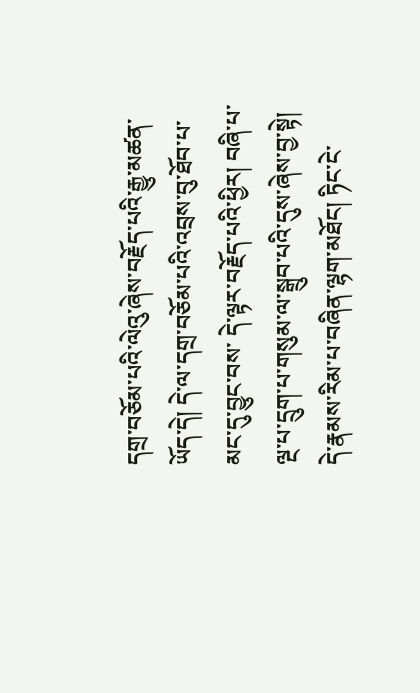དགྲ་བཅོམ་པའི་ལེའུ་ཞེས་བརྗོད་པའི་རྒྱུ་མཚན་ཡོད་དེ། དེ་ལ་དགྲ་བཅོམ་པའི་འབྲས་བུ་ཐོབ་པ་མང་དུ་བྱུང་བས་ དེ་ལྟར་བརྗོད་པའི་ཕྱིར། བཞི་པ་ལྔ་པ་དྲུག་པ་གསུམ་ལ་སྒྲུབ་པའི་དུས་ཞེས་བྱ་སྟེ། དེ་རྣམས་རིམ་པ་བཞིན་ལྷག་མཐོང། ཏིང་ངེ་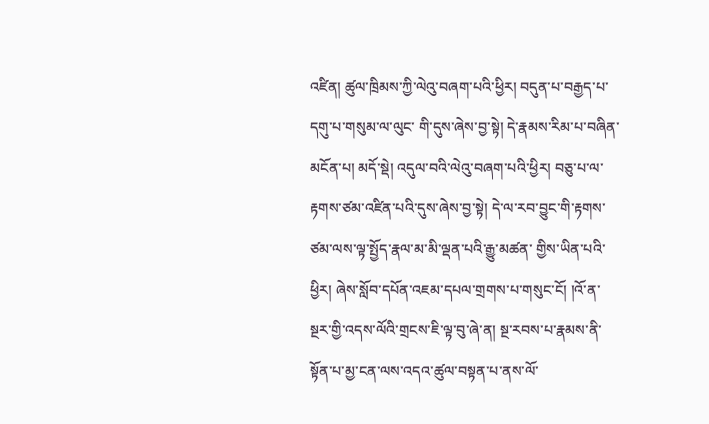འཛིན། ཚུལ་ཁྲིམས་ཀྱི་ལེའུ་བཞག་པའི་ཕྱིར། བདུན་པ་བརྒྱད་པ་དགུ་པ་གསུམ་ལ་ལུང་ གི་དུས་ཞེས་བྱ་སྟེ། དེ་རྣམས་རིམ་པ་བཞིན་མངོན་པ། མདོ་སྡེ། འདུལ་བའི་ལེའུ་བཞག་པའི་ཕྱིར། བཅུ་པ་ལ་རྟགས་ཙམ་འཛིན་པའི་དུས་ཞེས་བྱ་སྟེ། དེ་ལ་རབ་བྱུང་གི་རྟགས་ཙམ་ལས་ལྟ་སྤྱོད་རྣལ་མ་མི་ལྡན་པའི་རྒྱུ་མཚན་ གྱིས་ཡིན་པའི་ཕྱིར། ཞེས་སློབ་དཔོན་འཇམ་དཔལ་གྲགས་པ་གསུང་ངོ། །འོ་ན་སྔར་གྱི་འདས་ལོའི་གྲངས་ཇི་ལྟ་བུ་ཞེ་ན། སྔ་རབས་པ་རྣམས་ནི་སྟོན་པ་མྱ་ངན་ལས་འདའ་ཚུལ་བསྟན་པ་ནས་ལོ་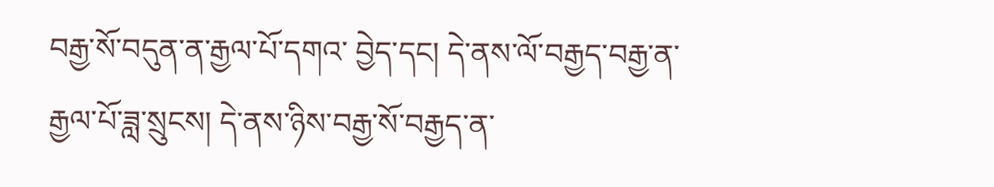བརྒྱ་སོ་བདུན་ན་རྒྱལ་པོ་དགའ་ བྱེད་དང། དེ་ནས་ལོ་བརྒྱད་བརྒྱ་ན་རྒྱལ་པོ་ཟླ་སྲུངས། དེ་ནས་ཉིས་བརྒྱ་སོ་བརྒྱད་ན་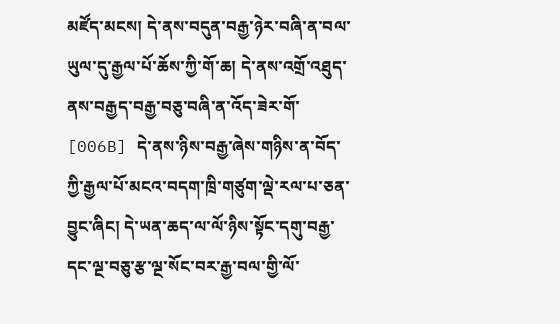མཛོད་མངས། དེ་ནས་བདུན་བརྒྱ་ཉེར་བཞི་ན་བལ་ཡུལ་དུ་རྒྱལ་པོ་ཆོས་ཀྱི་གོ་ཆ། དེ་ནས་འགྲོ་འཐུད་ནས་བརྒྱད་བརྒྱ་བཅུ་བཞི་ན་འོད་ཟེར་གོ་ [006B] དེ་ནས་ཉིས་བརྒྱ་ཞེས་གཉིས་ན་བོད་ཀྱི་རྒྱལ་པོ་མངའ་བདག་ཁྲི་གཙུག་ལྡེ་རལ་པ་ཅན་བྱུང་ཞིང། དེ་ཡན་ཆད་ལ་ལོ་ཉིས་སྟོང་དགུ་བརྒྱ་དང་ལྔ་བཅུ་རྩ་ལྔ་སོང་བར་རྒྱ་བལ་གྱི་ལོ་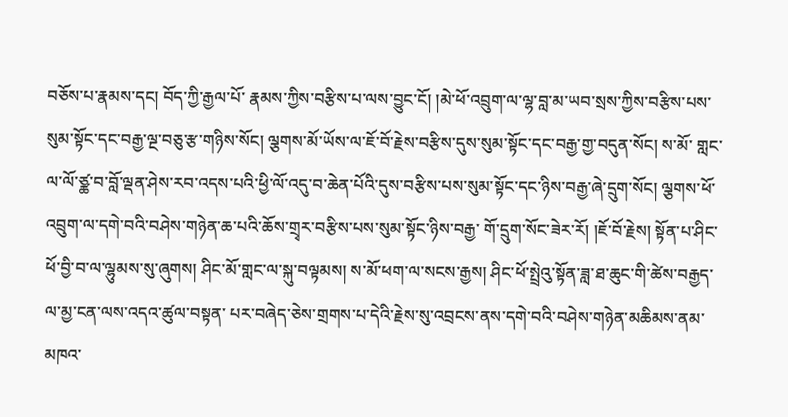བཅོས་པ་རྣམས་དང། བོད་ཀྱི་རྒྱལ་པོ་ རྣམས་ཀྱིས་བརྩིས་པ་ལས་བྱུང་ངོ། །མེ་ཕོ་འབྲུག་ལ་ལྷ་བླ་མ་ཡབ་སྲས་ཀྱིས་བརྩིས་པས་སུམ་སྟོང་དང་བརྒྱ་ལྔ་བཅུ་རྩ་གཉིས་སོང། ལྕགས་མོ་ཡོས་ལ་ཇོ་བོ་རྗེས་བརྩིས་དུས་སུམ་སྟོང་དང་བརྒྱ་གྱ་བདུན་སོང། ས་མོ་ གླང་ལ་ལོ་ཙྪ་བ་བློ་ལྡན་ཤེས་རབ་འདས་པའི་ཕྱི་ལོ་འདུ་བ་ཆེན་པོའི་དུས་བརྩིས་པས་སུམ་སྟོང་དང་ཉིས་བརྒྱ་ཞེ་དྲུག་སོང། ལྕགས་ཕོ་འབྲུག་ལ་དགེ་བའི་བཤེས་གཉེན་ཆ་པའི་ཆོས་གྲྭར་བརྩིས་པས་སུམ་སྟོང་ཉིས་བརྒྱ་ གོ་དྲུག་སོང་ཟེར་རོ། །ཇོ་བོ་རྗེས། སྟོན་པ་ཤིང་ཕོ་བྱི་བ་ལ་ལྷུམས་སུ་ཞུགས། ཤིང་མོ་གླང་ལ་སྐུ་བལྟམས། ས་མོ་ཕག་ལ་སངས་རྒྱས། ཤིང་ཕོ་སྤྲེའུ་སྟོན་ཟླ་ཐ་ཆུང་གི་ཚེས་བརྒྱད་ལ་མྱ་ངན་ལས་འདའ་ཚུལ་བསྟན་ པར་བཞེད་ཅེས་གྲགས་པ་དེའི་རྗེས་སུ་འབྲངས་ནས་དགེ་བའི་བཤེས་གཉེན་མཆིམས་ནམ་མཁའ་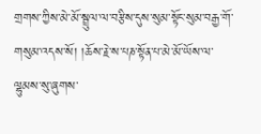གྲགས་ཀྱིས་མེ་མོ་སྦྲུལ་ལ་བརྩིས་དུས་སུམ་སྟོང་སུམ་བརྒྱ་གོ་གསུམ་འདས་སོ། །ཆོས་རྗེ་ས་པཎ་སྟོན་པ་མེ་མོ་ཡོས་ལ་ ལྷུམས་སུ་ཞུགས་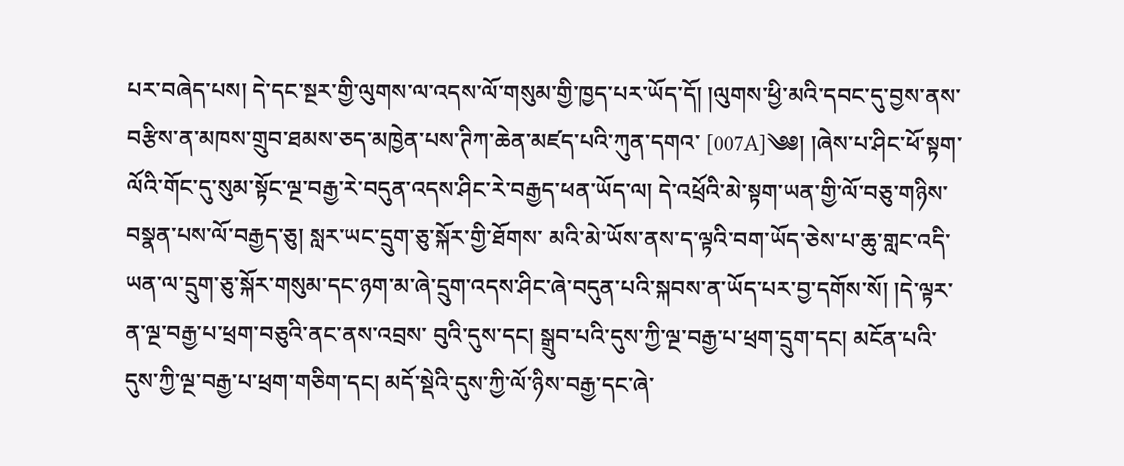པར་བཞེད་པས། དེ་དང་སྔར་གྱི་ལུགས་ལ་འདས་ལོ་གསུམ་གྱི་ཁྱད་པར་ཡོད་དོ། །ལུགས་ཕྱི་མའི་དབང་དུ་བྱས་ནས་བརྩིས་ན་མཁས་གྲུབ་ཐམས་ཅད་མཁྱེན་པས་ཊིཀ་ཆེན་མཛད་པའི་ཀུན་དགའ་ [007A]༄༅། །ཞེས་པ་ཤིང་ཕོ་སྟག་ལོའི་གོང་དུ་སུམ་སྟོང་ལྔ་བརྒྱ་རེ་བདུན་འདས་ཤིང་རེ་བརྒྱད་ཕན་ཡོད་ལ། དེ་འཕྲོའི་མེ་སྟག་ཡན་གྱི་ལོ་བཅུ་གཉིས་བསྣན་པས་ལོ་བརྒྱད་ཅུ། སླར་ཡང་དྲུག་ཅུ་སྐོར་གྱི་ཐོགས་ མའི་མེ་ཡོས་ནས་ད་ལྟའི་བག་ཡོད་ཅེས་པ་ཆུ་གླང་འདི་ཡན་ལ་དྲུག་ཅུ་སྐོར་གསུམ་དང་ཉག་མ་ཞེ་དྲུག་འདས་ཤིང་ཞེ་བདུན་པའི་སྐབས་ན་ཡོད་པར་བྱ་དགོས་སོ། །དེ་ལྟར་ན་ལྔ་བརྒྱ་པ་ཕྲག་བཅུའི་ནང་ནས་འབྲས་ བུའི་དུས་དང། སྒྲུབ་པའི་དུས་ཀྱི་ལྔ་བརྒྱ་པ་ཕྲག་དྲུག་དང། མངོན་པའི་དུས་ཀྱི་ལྔ་བརྒྱ་པ་ཕྲག་གཅིག་དང། མདོ་སྡེའི་དུས་ཀྱི་ལོ་ཉིས་བརྒྱ་དང་ཞེ་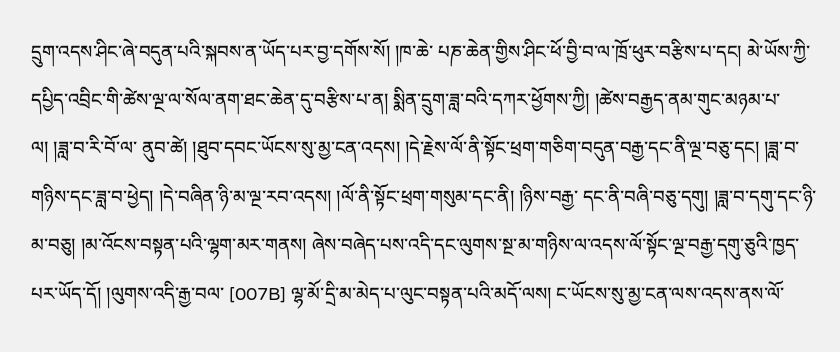དྲུག་འདས་ཤིང་ཞེ་བདུན་པའི་སྐབས་ན་ཡོད་པར་བྱ་དགོས་སོ། །ཁ་ཆེ་ པཎ་ཆེན་གྱིས་ཤིང་ཕོ་བྱི་བ་ལ་ཁྲོ་ཕུར་བརྩིས་པ་དང། མེ་ཡོས་ཀྱི་དཔྱིད་འབྲིང་གི་ཚེས་ལྔ་ལ་སོལ་ནག་ཐང་ཆེན་དུ་བརྩིས་པ་ན། སྨིན་དྲུག་ཟླ་བའི་དཀར་ཕྱོགས་ཀྱི། །ཚེས་བརྒྱད་ནམ་གུང་མཉམ་པ་ལ། །ཟླ་བ་རི་བོ་ལ་ ནུབ་ཚེ། །ཐུབ་དབང་ཡོངས་སུ་མྱ་ངན་འདས། །དེ་རྗེས་ལོ་ནི་སྟོང་ཕྲག་གཅིག་བདུན་བརྒྱ་དང་ནི་ལྔ་བཅུ་དང། །ཟླ་བ་གཉིས་དང་ཟླ་བ་ཕྱེད། །དེ་བཞིན་ཉི་མ་ལྔ་རབ་འདས། །ལོ་ནི་སྟོང་ཕྲག་གསུམ་དང་ནི། །ཉིས་བརྒྱ་ དང་ནི་བཞི་བཅུ་དགུ། །ཟླ་བ་དགུ་དང་ཉི་མ་བཅུ། །མ་འོངས་བསྟན་པའི་ལྷག་མར་གནས། ཞེས་བཞེད་པས་འདི་དང་ལུགས་སྔ་མ་གཉིས་ལ་འདས་ལོ་སྟོང་ལྔ་བརྒྱ་དགུ་ཅུའི་ཁྱད་པར་ཡོད་དོ། །ལུགས་འདི་རྒྱ་བལ་ [007B] ལྷ་མོ་དྲི་མ་མེད་པ་ལུང་བསྟན་པའི་མདོ་ལས། ང་ཡོངས་སུ་མྱ་ངན་ལས་འདས་ནས་ལོ་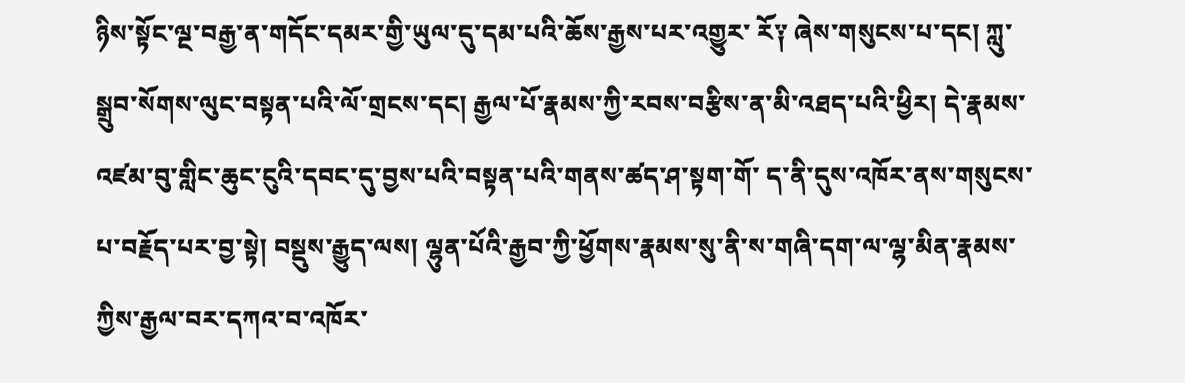ཉིས་སྟོང་ལྔ་བརྒྱ་ན་གདོང་དམར་གྱི་ཡུལ་དུ་དམ་པའི་ཆོས་རྒྱས་པར་འགྱུར་ རོ༑ ཞེས་གསུངས་པ་དང། ཀླུ་སྒྲུབ་སོགས་ལུང་བསྟན་པའི་ལོ་གྲངས་དང། རྒྱལ་པོ་རྣམས་ཀྱི་རབས་བརྩིས་ན་མི་འཐད་པའི་ཕྱིར། དེ་རྣམས་འཛམ་བུ་གླིང་ཆུང་ངུའི་དབང་དུ་བྱས་པའི་བསྟན་པའི་གནས་ཚད་ཤ་སྟག་གོ་ ད་ནི་དུས་འཁོར་ནས་གསུངས་པ་བརྗོད་པར་བྱ་སྟེ། བསྡུས་རྒྱུད་ལས། ལྷུན་པོའི་རྒྱབ་ཀྱི་ཕྱོགས་རྣམས་སུ་ནི་ས་གཞི་དག་ལ་ལྷ་མིན་རྣམས་ཀྱིས་རྒྱལ་བར་དཀའ་བ་འཁོར་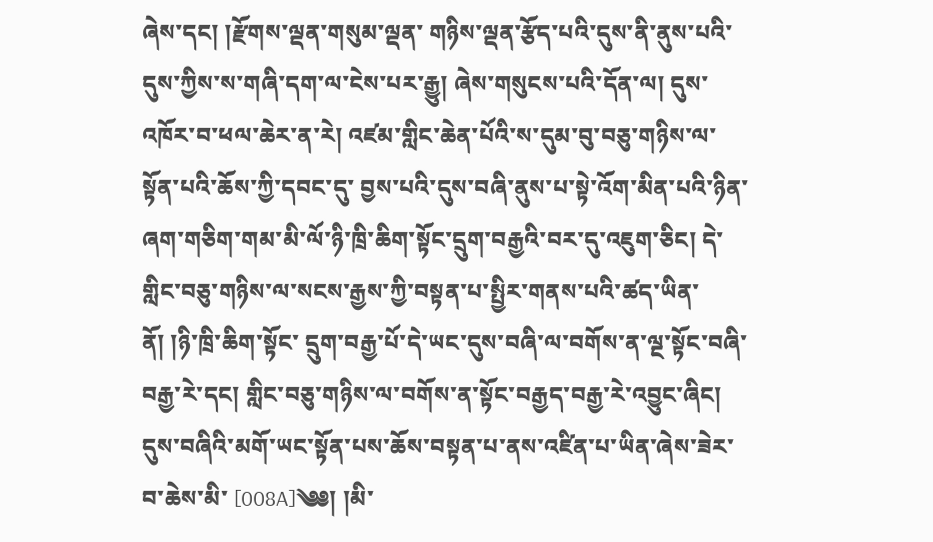ཞེས་དང། །རྫོགས་ལྡན་གསུམ་ལྡན་ གཉིས་ལྡན་རྩོད་པའི་དུས་ནི་ནུས་པའི་དུས་ཀྱིས་ས་གཞི་དག་ལ་ངེས་པར་རྒྱུ། ཞེས་གསུངས་པའི་དོན་ལ། དུས་འཁོར་བ་ཕལ་ཆེར་ན་རེ། འཛམ་གླིང་ཆེན་པོའི་ས་དུམ་བུ་བཅུ་གཉིས་ལ་སྟོན་པའི་ཆོས་ཀྱི་དབང་དུ་ བྱས་པའི་དུས་བཞི་ནུས་པ་སྟེ་འོག་མིན་པའི་ཉིན་ཞག་གཅིག་གམ་མི་ལོ་ཉི་ཁྲི་ཆིག་སྟོང་དྲུག་བརྒྱའི་བར་དུ་འཇུག་ཅིང། དེ་གླིང་བཅུ་གཉིས་ལ་སངས་རྒྱས་ཀྱི་བསྟན་པ་སྤྱིར་གནས་པའི་ཚད་ཡིན་ནོ། །ཉི་ཁྲི་ཆིག་སྟོང་ དྲུག་བརྒྱ་པོ་དེ་ཡང་དུས་བཞི་ལ་བགོས་ན་ལྔ་སྟོང་བཞི་བརྒྱ་རེ་དང། གླིང་བཅུ་གཉིས་ལ་བགོས་ན་སྟོང་བརྒྱད་བརྒྱ་རེ་འབྱུང་ཞིང། དུས་བཞིའི་མགོ་ཡང་སྟོན་པས་ཆོས་བསྟན་པ་ནས་འཛིན་པ་ཡིན་ཞེས་ཟེར་བ་ཆེས་མི་ [008A]༄༅། །མི་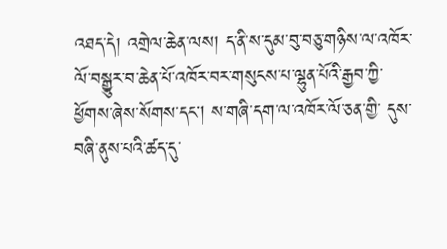འཐད་དེ། འགྲེལ་ཆེན་ལས། ད་ནི་ས་དུམ་བུ་བཅུ་གཉིས་ལ་འཁོར་ལོ་བསྒྱུར་བ་ཆེན་པོ་འཁོར་བར་གསུངས་པ་ལྷུན་པོའི་རྒྱབ་ཀྱི་ཕྱོགས་ཞེས་སོགས་དང། ས་གཞི་དག་ལ་འཁོར་ལོ་ཅན་གྱི་ དུས་བཞི་ནུས་པའི་ཚད་དུ་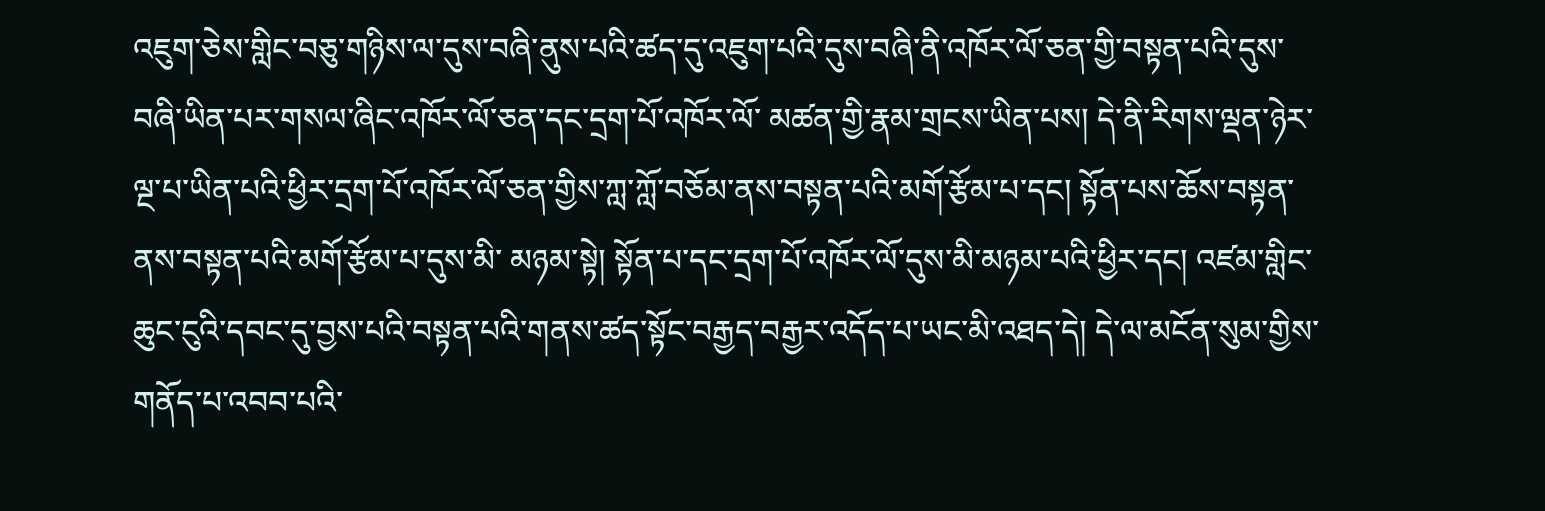འཇུག་ཅེས་གླིང་བཅུ་གཉིས་ལ་དུས་བཞི་ནུས་པའི་ཚད་དུ་འཇུག་པའི་དུས་བཞི་ནི་འཁོར་ལོ་ཅན་གྱི་བསྟན་པའི་དུས་བཞི་ཡིན་པར་གསལ་ཞིང་འཁོར་ལོ་ཅན་དང་དྲག་པོ་འཁོར་ལོ་ མཚན་གྱི་རྣམ་གྲངས་ཡིན་པས། དེ་ནི་རིགས་ལྡན་ཉེར་ལྔ་པ་ཡིན་པའི་ཕྱིར་དྲག་པོ་འཁོར་ལོ་ཅན་གྱིས་ཀླ་ཀློ་བཅོམ་ནས་བསྟན་པའི་མགོ་རྩོམ་པ་དང། སྟོན་པས་ཆོས་བསྟན་ནས་བསྟན་པའི་མགོ་རྩོམ་པ་དུས་མི་ མཉམ་སྟེ། སྟོན་པ་དང་དྲག་པོ་འཁོར་ལོ་དུས་མི་མཉམ་པའི་ཕྱིར་དང། འཛམ་གླིང་ཆུང་ངུའི་དབང་དུ་བྱས་པའི་བསྟན་པའི་གནས་ཚད་སྟོང་བརྒྱད་བརྒྱར་འདོད་པ་ཡང་མི་འཐད་དེ། དེ་ལ་མངོན་སུམ་གྱིས་ གནོད་པ་འབབ་པའི་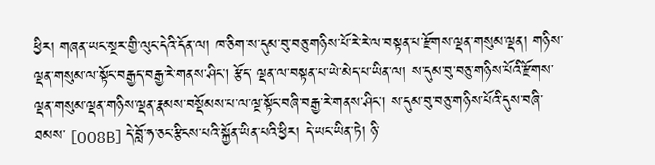ཕྱིར། གཞན་ཡང་སྔར་གྱི་ལུང་དེའི་དོན་ལ། ཁ་ཅིག་ས་དུམ་བུ་བཅུ་གཉིས་པོ་རེ་རེ་ལ་བསྟན་པ་རྫོགས་ལྡན་གསུམ་ལྡན། གཉིས་ལྡན་གསུམ་ལ་སྟོང་བརྒྱད་བརྒྱ་རེ་གནས་ཤིང། རྩོད་ ལྡན་ལ་བསྟན་པ་ཡེ་མེད་པ་ཡིན་ལ། ས་དུམ་བུ་བཅུ་གཉིས་པོའི་རྫོགས་ལྡན་གསུམ་ལྡན་གཉིས་ལྡན་རྣམས་བསྡོམས་པ་ལ་ལྔ་སྟོང་བཞི་བརྒྱ་རེ་གནས་ཤིང། ས་དུམ་བུ་བཅུ་གཉིས་པོའི་དུས་བཞི་ཐམས་ [008B] དེ་བློ་ཧ་ཅང་རྩིངས་པའི་སྐྱོན་ཡིན་པའི་ཕྱིར། དེ་ཡང་ཡིན་ཏེ། ཉི་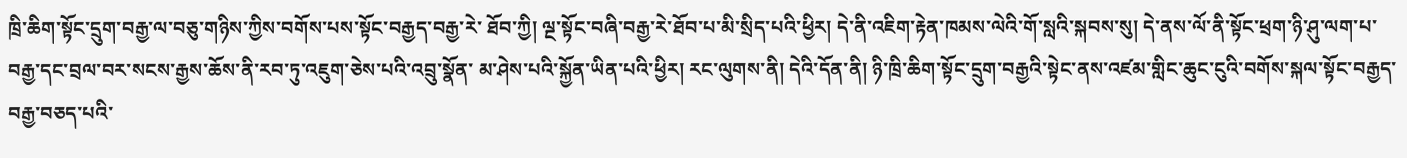ཁྲི་ཆིག་སྟོང་དྲུག་བརྒྱ་ལ་བཅུ་གཉིས་ཀྱིས་བགོས་པས་སྟོང་བརྒྱད་བརྒྱ་རེ་ ཐོབ་ཀྱི། ལྔ་སྟོང་བཞི་བརྒྱ་རེ་ཐོབ་པ་མི་སྲིད་པའི་ཕྱིར། དེ་ནི་འཇིག་རྟེན་ཁམས་ལེའི་གོ་སླའི་སྐབས་སུ། དེ་ནས་ལོ་ནི་སྟོང་ཕྲག་ཉི་ཤུ་ལག་པ་བརྒྱ་དང་བྲལ་བར་སངས་རྒྱས་ཆོས་ནི་རབ་ཏུ་འཇུག་ཅེས་པའི་འབྲུ་སྣོན་ མ་ཤེས་པའི་སྐྱོན་ཡིན་པའི་ཕྱིར། རང་ལུགས་ནི། དེའི་དོན་ནི། ཉི་ཁྲི་ཆིག་སྟོང་དྲུག་བརྒྱའི་སྟེང་ནས་འཛམ་གླིང་ཆུང་ངུའི་བགོས་སྐལ་སྟོང་བརྒྱད་བརྒྱ་བཅད་པའི་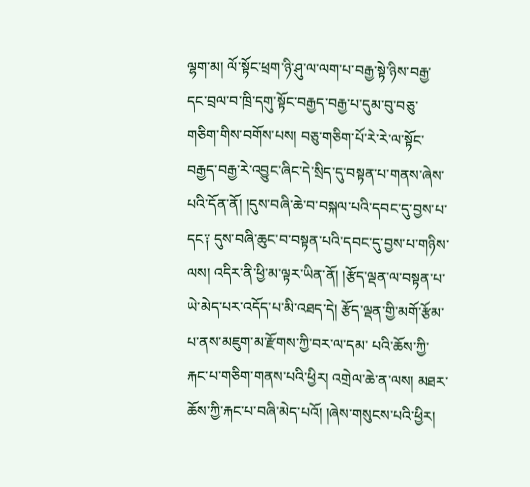ལྷག་མ། ལོ་སྟོང་ཕྲག་ཉི་ཤུ་ལ་ལག་པ་བརྒྱ་སྟེ་ཉིས་བརྒྱ་ དང་བྲལ་བ་ཁྲི་དགུ་སྟོང་བརྒྱད་བརྒྱ་པ་དུམ་བུ་བཅུ་གཅིག་གིས་བགོས་པས། བཅུ་གཅིག་པོ་རེ་རེ་ལ་སྟོང་བརྒྱད་བརྒྱ་རེ་འབྱུང་ཞིང་དེ་སྲིད་དུ་བསྟན་པ་གནས་ཞེས་པའི་དོན་ནོ། །དུས་བཞི་ཆེ་བ་བསྐལ་པའི་དབང་དུ་བྱས་པ་ དང༑ དུས་བཞི་ཆུང་བ་བསྟན་པའི་དབང་དུ་བྱས་པ་གཉིས་ལས། འདིར་ནི་ཕྱི་མ་ལྟར་ཡིན་ནོ། །རྩོད་ལྡན་ལ་བསྟན་པ་ཡེ་མེད་པར་འདོད་པ་མི་འཐད་དེ། རྩོད་ལྡན་གྱི་མགོ་རྩོམ་པ་ནས་མཇུག་མ་རྫོགས་ཀྱི་བར་ལ་དམ་ པའི་ཆོས་ཀྱི་རྐང་པ་གཅིག་གནས་པའི་ཕྱིར། འགྲེལ་ཆེ་ན་ལས། མཐར་ཆོས་ཀྱི་རྐང་པ་བཞི་མེད་པའོ། །ཞེས་གསུངས་པའི་ཕྱིར།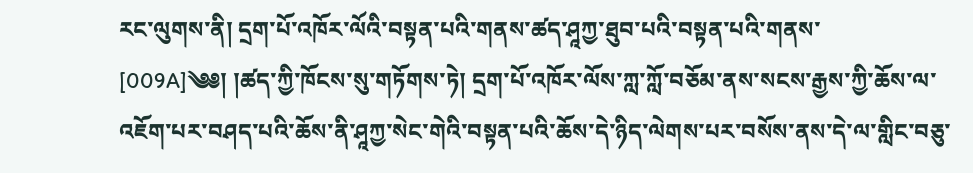རང་ལུགས་ནི། དྲག་པོ་འཁོར་ལོའི་བསྟན་པའི་གནས་ཚད་ཤཱཀྱ་ཐུབ་པའི་བསྟན་པའི་གནས་ [009A]༄༅། །ཚད་ཀྱི་ཁོངས་སུ་གཏོགས་ཏེ། དྲག་པོ་འཁོར་ལོས་ཀླ་ཀློ་བཅོམ་ནས་སངས་རྒྱས་ཀྱི་ཆོས་ལ་འཇོག་པར་བཤད་པའི་ཆོས་ནི་ཤཱཀྱ་སེང་གེའི་བསྟན་པའི་ཆོས་དེ་ཉིད་ལེགས་པར་བསོས་ནས་དེ་ལ་གླིང་བཅུ་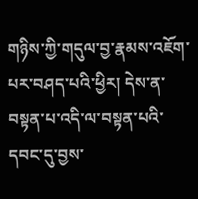གཉིས་ཀྱི་གདུལ་བྱ་རྣམས་འཇོག་པར་བཤད་པའི་ཕྱིར། དེས་ན་བསྟན་པ་འདི་ལ་བསྟན་པའི་དབང་དུ་བྱས་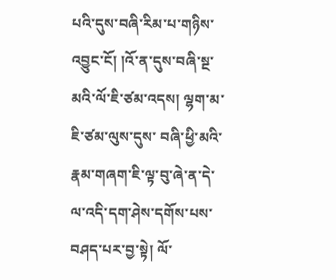པའི་དུས་བཞི་རིམ་པ་གཉིས་འབྱུང་ངོ། །འོ་ན་དུས་བཞི་སྔ་མའི་ལོ་ཇི་ཙམ་འདས། ལྷག་མ་ཇི་ཙམ་ལུས་དུས་ བཞི་ཕྱི་མའི་རྣམ་གཞག་ཇི་ལྟ་བུ་ཞེ་ན་དེ་ལ་འདི་དག་ཤེས་དགོས་པས་བཤད་པར་བྱ་སྟེ། ལོ་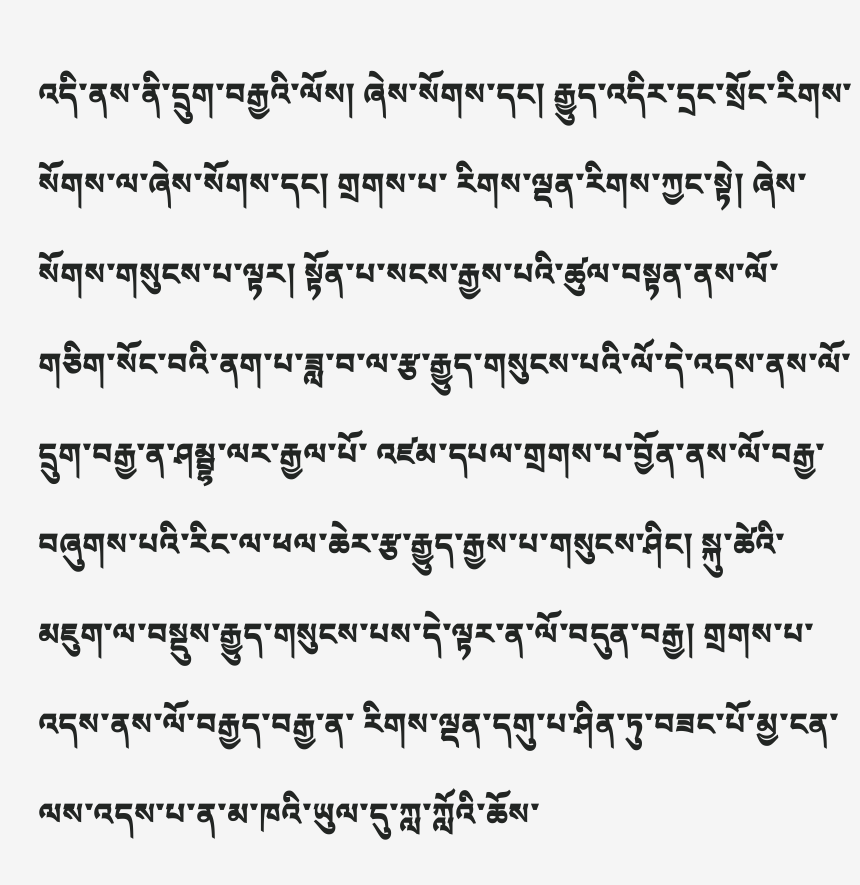འདི་ནས་ནི་དྲུག་བརྒྱའི་ལོས། ཞེས་སོགས་དང། རྒྱུད་འདིར་དྲང་སྲོང་རིགས་སོགས་ལ་ཞེས་སོགས་དང། གྲགས་པ་ རིགས་ལྡན་རིགས་ཀྱང་སྟེ། ཞེས་སོགས་གསུངས་པ་ལྟར། སྟོན་པ་སངས་རྒྱས་པའི་ཚུལ་བསྟན་ནས་ལོ་གཅིག་སོང་བའི་ནག་པ་ཟླ་བ་ལ་རྩ་རྒྱུད་གསུངས་པའི་ལོ་དེ་འདས་ནས་ལོ་དྲུག་བརྒྱ་ན་ཤམྦྷ་ལར་རྒྱལ་པོ་ འཛམ་དཔལ་གྲགས་པ་བྱོན་ནས་ལོ་བརྒྱ་བཞུགས་པའི་རིང་ལ་ཕལ་ཆེར་རྩ་རྒྱུད་རྒྱས་པ་གསུངས་ཤིང། སྐུ་ཚེའི་མཇུག་ལ་བསྡུས་རྒྱུད་གསུངས་པས་དེ་ལྟར་ན་ལོ་བདུན་བརྒྱ། གྲགས་པ་འདས་ནས་ལོ་བརྒྱད་བརྒྱ་ན་ རིགས་ལྡན་དགུ་པ་ཤིན་ཏུ་བཟང་པོ་མྱ་ངན་ལས་འདས་པ་ན་མ་ཁའི་ཡུལ་དུ་ཀླ་ཀློའི་ཆོས་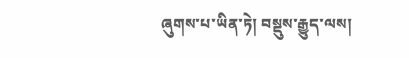ཞུགས་པ་ཡིན་ཏེ། བསྡུས་རྒྱུད་ལས།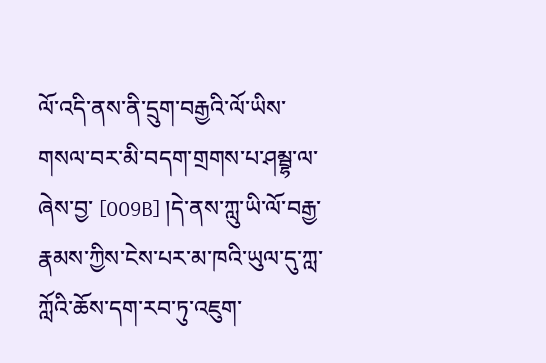ལོ་འདི་ནས་ནི་དྲུག་བརྒྱའི་ལོ་ཡིས་གསལ་བར་མི་བདག་གྲགས་པ་ཤམྦྷ་ལ་ཞེས་བྱ་ [009B] །དེ་ནས་ཀླུ་ཡི་ལོ་བརྒྱ་རྣམས་ཀྱིས་ངེས་པར་མ་ཁའི་ཡུལ་དུ་ཀླ་ཀློའི་ཆོས་དག་རབ་ཏུ་འཇུག་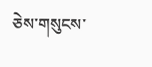ཅེས་གསུངས་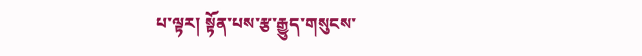པ་ལྟར། སྟོན་པས་རྩ་རྒྱུད་གསུངས་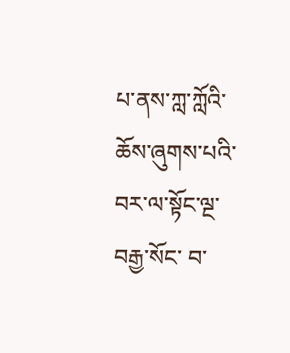པ་ནས་ཀླ་ཀློའི་ཆོས་ཞུགས་པའི་བར་ལ་སྟོང་ལྔ་བརྒྱ་སོང་ བ་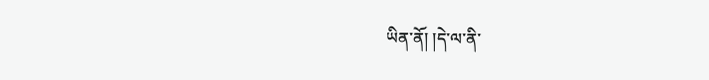ཡིན་ནོ། །དེ་ལ་ནི་